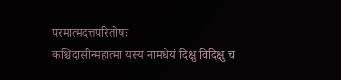परमात्मदत्तपरितोषः
कश्चिदासीन्महात्मा यस्य नामधेयं दिक्षु विदिक्षु च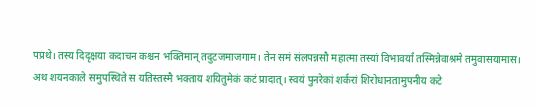पप्रथे। तस्य दिदृक्षया कदाचन कश्चन भक्तिमान् तदुटजमाजगाम। तेन समं संलपन्नसौ महात्मा तस्यां विभावर्यां तस्मिन्नेवाश्रमे तमुवासयामास।
अथ शयनकाले समुपस्थिते स यतिस्तस्मै भक्ताय शयितुमेकं कटं प्रादात्। स्वयं पुनरेकां शर्करां शिरोधानतामुपनीय कटे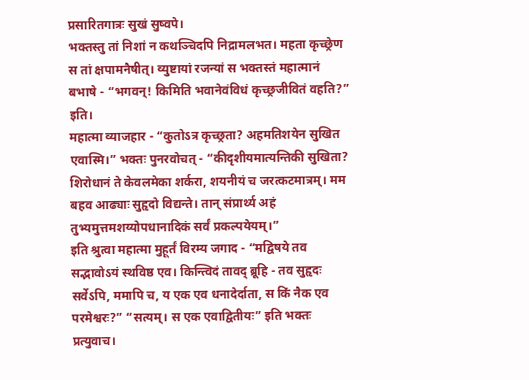प्रसारितगात्रः सुखं सुष्वपे।
भक्तस्तु तां निशां न कथञ्चिदपि निद्रामलभत। महता कृच्छ्रेण स तां क्षपामनैषीत्। व्युष्टायां रजन्यां स भक्तस्तं महात्मानं बभाषे - “भगवन्! किमिति भवानेवंविधं कृच्छ्रजीवितं वहति?” इति।
महात्मा व्याजहार - “कुतोऽत्र कृच्छ्रता? अहमतिशयेन सुखित एवास्मि।” भक्तः पुनरवोचत् - “कीदृशीयमात्यन्तिकी सुखिता? शिरोधानं ते केवलमेका शर्करा, शयनीयं च जरत्कटमात्रम्। मम बहव आढ्याः सुहृदो विद्यन्ते। तान् संप्रार्थ्य अहं तुभ्यमुत्तमशय्योपधानादिकं सर्वं प्रकल्पयेयम्।”
इति श्रुत्वा महात्मा मुहूर्तं विरम्य जगाद - “मद्विषये तव सद्भावोऽयं स्थविष्ठ एव। किन्त्विदं तावद् ब्रूहि - तव सुहृदः सर्वेऽपि, ममापि च, य एक एव धनादेर्दाता, स किं नैक एव परमेश्वरः?” “सत्यम्। स एक एवाद्वितीयः” इति भक्तः प्रत्युवाच।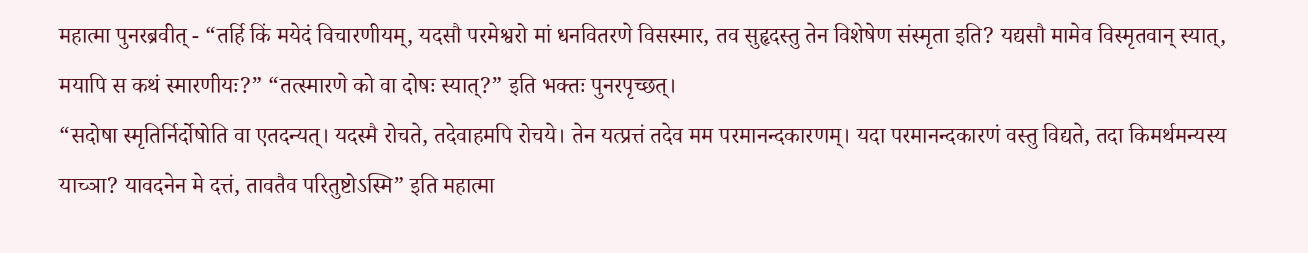महात्मा पुनरब्रवीत् - “तर्हि किं मयेदं विचारणीयम्, यदसौ परमेश्वरो मां धनवितरणे विसस्मार, तव सुहृदस्तु तेन विशेषेण संस्मृता इति? यद्यसौ मामेव विस्मृतवान् स्यात्, मयापि स कथं स्मारणीयः?” “तत्स्मारणे को वा दोषः स्यात्?” इति भक्तः पुनरपृच्छत्।
“सदोषा स्मृतिर्निर्दोषोति वा एतदन्यत्। यदस्मै रोचते, तदेवाहमपि रोचये। तेन यत्प्रत्तं तदेव मम परमानन्दकारणम्। यदा परमानन्दकारणं वस्तु विद्यते, तदा किमर्थमन्यस्य याच्ञा? यावदनेन मे दत्तं, तावतैव परितुष्टोऽस्मि” इति महात्मा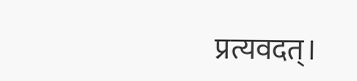प्रत्यवदत्।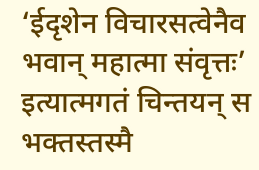‘ईदृशेन विचारसत्वेनैव भवान् महात्मा संवृत्तः’ इत्यात्मगतं चिन्तयन् स भक्तस्तस्मै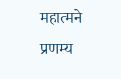महात्मने प्रणम्य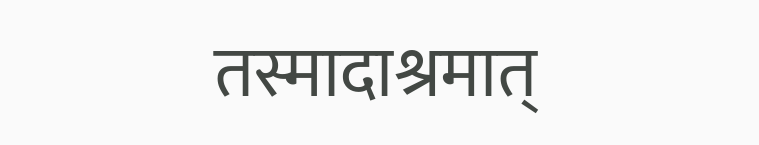तस्मादाश्रमात्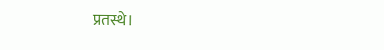प्रतस्थे।